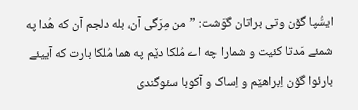ایسُّپا گۆن وتی براتان گوَشت: ”من مِرَگی آن، بله دلجم آن که هُدا په شمئے مَدتا کئیت و شمارا چه اے مُلکا دێم په هما مُلکا بارت که آییئے بارئوا گۆن اِبراهێم و اِساک و آکوبا سئوگندی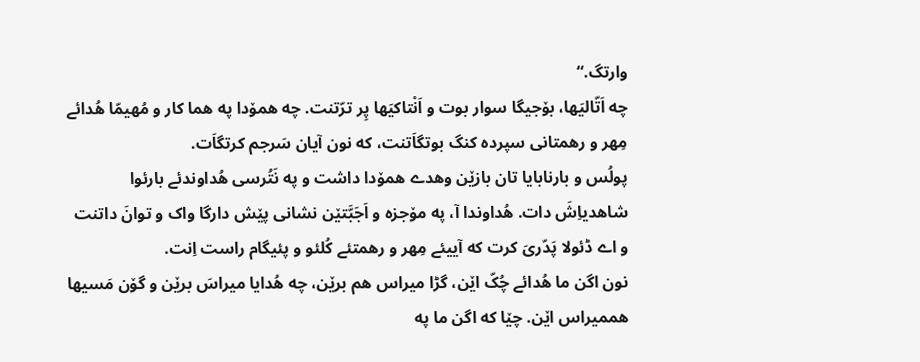وارتگ.“
چه اَتّالیَها، بۆجیگا سوار بوت و اَنْتاکیَها پِر ترّتنت. چه همۆدا په هما کار و مُهیمّا هُدائے مِهر و رهمتانی سپرده کنگ بوتگاَتنت، که نون آیان سَرجم کرتگاَت.
پولُس و بارنابایا تان بازێن وهدے همۆدا داشت و په نَتُرسی هُداوندئے بارئوا شاهدیاِشَ دات. هُداوندا آ، په مۆجزه و اَجَبَّتێن نشانی پێش دارگا واک و توانَ داتنت و اے ڈئولا پَدّریَ کرت که آییئے مِهر و رهمتئے کُلئو و پئیگام راست اِنت.
نون اگن ما هُدائے چُکّ اێن، گڑا میراس هم برێن، چه هُدایا میراسَ برێن و گۆن مَسیها هممیراس اێن. چێا که اگن ما په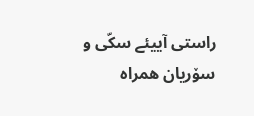راستی آییئے سکّی و سۆریان همراه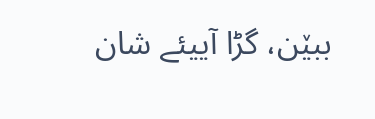ببێن، گڑا آییئے شان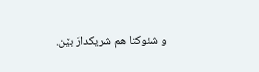و شئوکتا هم شریکدارَ بێن.